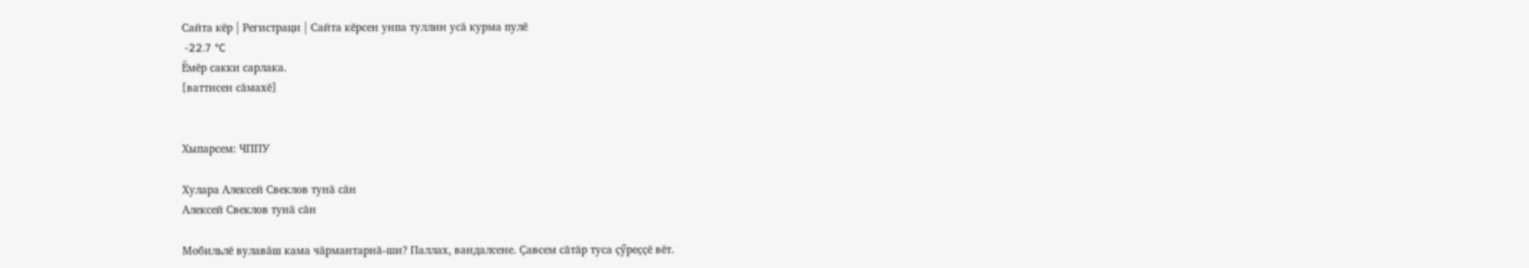Сайта кӗр | Регистраци | Сайта кӗрсен унпа туллин усӑ курма пулӗ
 -22.7 °C
Ӗмӗр сакки сарлака.
[ваттисен сӑмахӗ]


Хыпарсем: ЧППУ

Хулара Алексей Свеклов тунӑ сӑн
Алексей Свеклов тунӑ сӑн

Мобильлӗ вулавӑш кама чӑрмантарнӑ-ши? Паллах, вандалсене. Ҫавсем сӑтӑр туса ҫӳреҫҫӗ вӗт.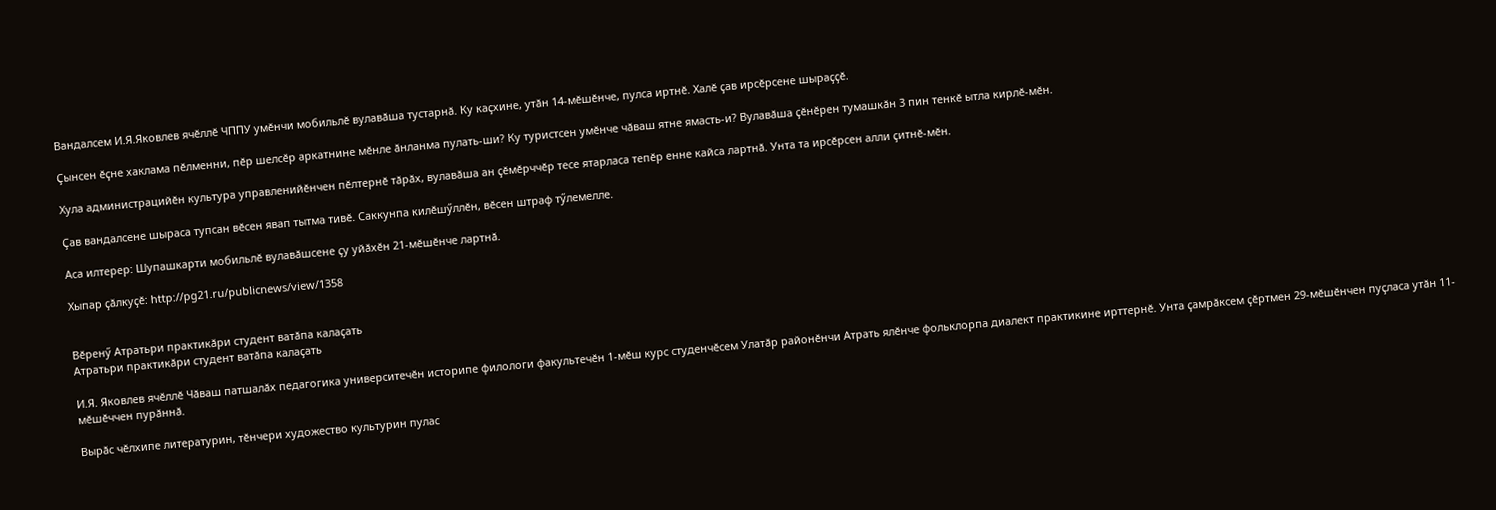Вандалсем И.Я.Яковлев ячӗллӗ ЧППУ умӗнчи мобильлӗ вулавӑша тустарнӑ. Ку каҫхине, утӑн 14-мӗшӗнче, пулса иртнӗ. Халӗ ҫав ирсӗрсене шыраҫҫӗ.

Ҫынсен ӗҫне хаклама пӗлменни, пӗр шелсӗр аркатнине мӗнле ӑнланма пулать-ши? Ку туристсен умӗнче чӑваш ятне ямасть-и? Вулавӑша ҫӗнӗрен тумашкӑн 3 пин тенкӗ ытла кирлӗ-мӗн.

Хула администрацийӗн культура управленийӗнчен пӗлтернӗ тӑрӑх, вулавӑша ан ҫӗмӗрччӗр тесе ятарласа тепӗр енне кайса лартнӑ. Унта та ирсӗрсен алли ҫитнӗ-мӗн.

Ҫав вандалсене шыраса тупсан вӗсен явап тытма тивӗ. Саккунпа килӗшӳллӗн, вӗсен штраф тӳлемелле.

Аса илтерер: Шупашкарти мобильлӗ вулавӑшсене ҫу уйӑхӗн 21-мӗшӗнче лартнӑ.

Хыпар ҫӑлкуҫӗ: http://pg21.ru/publicnews/view/1358


Вӗренӳ Атратьри практикӑри студент ватӑпа калаҫать
Атратьри практикӑри студент ватӑпа калаҫать

И.Я. Яковлев ячӗллӗ Чӑваш патшалӑх педагогика университечӗн историпе филологи факультечӗн 1-мӗш курс студенчӗсем Улатӑр районӗнчи Атрать ялӗнче фольклорпа диалект практикине ирттернӗ. Унта ҫамрӑксем ҫӗртмен 29-мӗшӗнчен пуҫласа утӑн 11-мӗшӗччен пурӑннӑ.

Вырӑс чӗлхипе литературин, тӗнчери художество культурин пулас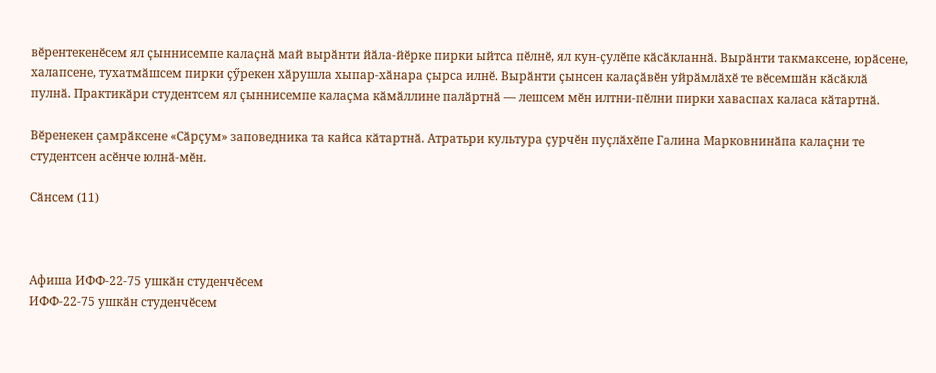вӗрентекенӗсем ял ҫыннисемпе калаҫнӑ май вырӑнти йӑла-йӗрке пирки ыйтса пӗлнӗ, ял кун-ҫулӗпе кӑсӑкланнӑ. Вырӑнти такмаксене, юрӑсене, халапсене, тухатмӑшсем пирки ҫӳрекен хӑрушла хыпар-хӑнара ҫырса илнӗ. Вырӑнти ҫынсен калаҫӑвӗн уйрӑмлӑхӗ те вӗсемшӑн кӑсӑклӑ пулнӑ. Практикӑри студентсем ял ҫыннисемпе калаҫма кӑмӑллине палӑртнӑ — лешсем мӗн илтни-пӗлни пирки хаваспах каласа кӑтартнӑ.

Вӗренекен ҫамрӑксене «Сӑрҫум» заповедника та кайса кӑтартнӑ. Атратьри культура ҫурчӗн пуҫлӑхӗпе Галина Марковнинӑпа калаҫни те студентсен асӗнче юлнӑ-мӗн.

Сӑнсем (11)



Афиша ИФФ-22-75 ушкӑн студенчӗсем
ИФФ-22-75 ушкӑн студенчӗсем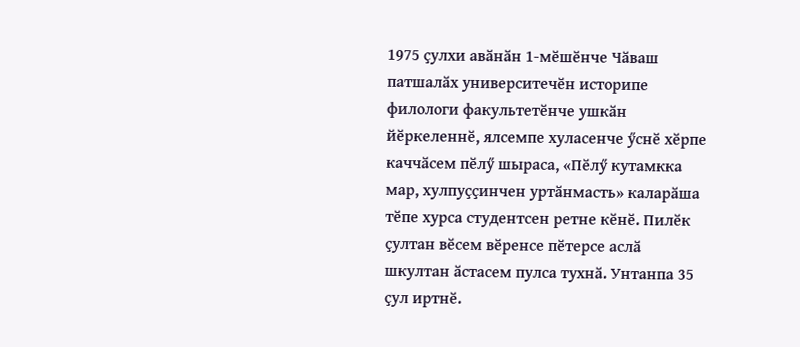1975 ҫулхи авӑнӑн 1-мӗшӗнче Чӑваш патшалӑх университечӗн историпе филологи факультетӗнче ушкӑн йӗркеленнӗ, ялсемпе хуласенче ӳснӗ хӗрпе каччӑсем пӗлӳ шыраса, «Пӗлӳ кутамкка мар, хулпуҫҫинчен уртӑнмасть» каларӑша тӗпе хурса студентсен ретне кӗнӗ. Пилӗк ҫултан вӗсем вӗренсе пӗтерсе аслӑ шкултан ӑстасем пулса тухнӑ. Унтанпа 35 ҫул иртнӗ.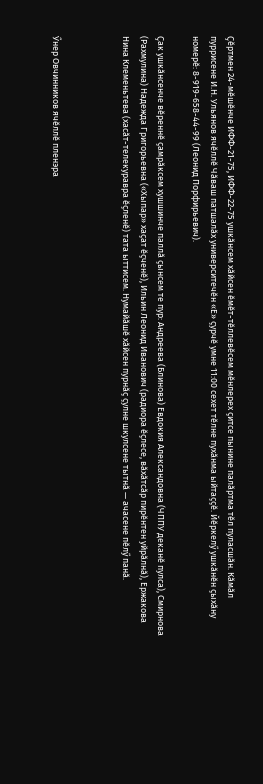Ҫӗртмен 24-мӗшӗнче ИФФ-21-75, ИФФ-22-75 ушкӑнсем хӑйсен ӗмӗт-тӗллевӗсем мӗнлерех ҫитсе пынине палӑртма тӗл пуласшӑн. Кӑмӑл пуррисене И.Н. Ульянов ячӗллӗ Чӑваш патшалӑх университечӗн «Е» ҫурчӗ умне 11:00 сехет тӗлне пухӑнма ыйтаҫҫӗ. Йӗркелӳ ушкӑнӗн ҫыхӑну номерӗ: 8-919-658-44-99 (Леонид Порфирьевич).

Ҫак ушкӑнсенче вӗреннӗ ҫамрӑксем хушшинче паллӑ ҫынсем те пур: Андреева (Блинова) Евдокия Александовна (ЧППУ деканӗ пулса), Смирнова (Рахмулина) Надежда Григорьевна («Хыпар» хаҫат ӗҫченӗ), Ильин Леонид Иванович (радиора ӗҫлесе, вӑхӑтсӑр пирӗнтен уйрӑлнӑ), Ержакова Нина Клеменьтева (хасӑт-телекуравра ӗҫленӗ) тата ыттисем. Нумайӑшӗ хӑйсен пурнӑҫ ҫулне шкулсене тытнӑ — ачасене пӗлӳ панӑ.



Ӳнер Овчинников ячӗллӗ пленэра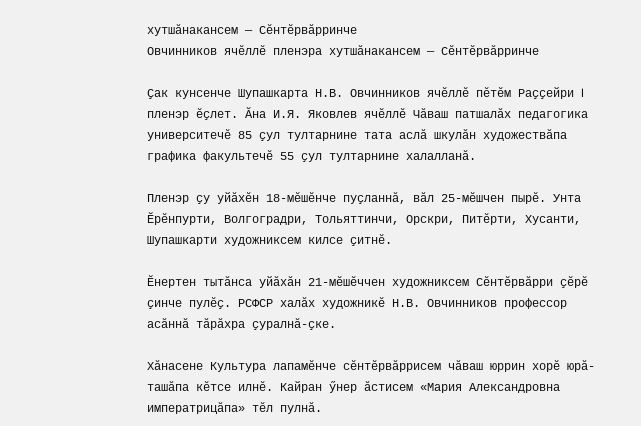хутшӑнакансем — Сӗнтӗрвӑрринче
Овчинников ячӗллӗ пленэра хутшӑнакансем — Сӗнтӗрвӑрринче

Ҫак кунсенче Шупашкарта Н.В. Овчинников ячӗллӗ пӗтӗм Раҫҫейри I пленэр ӗҫлет. Ӑна И.Я. Яковлев ячӗллӗ Чӑваш патшалӑх педагогика университечӗ 85 ҫул тултарнине тата аслӑ шкулӑн художествӑпа графика факультечӗ 55 ҫул тултарнине халалланӑ.

Пленэр ҫу уйӑхӗн 18-мӗшӗнче пуҫланнӑ, вӑл 25-мӗшчен пырӗ. Унта Ӗрӗнпурти, Волгоградри, Тольяттинчи, Орскри, Питӗрти, Хусанти, Шупашкарти художниксем килсе ҫитнӗ.

Ӗнертен тытӑнса уйӑхӑн 21-мӗшӗччен художниксем Сӗнтӗрвӑрри ҫӗрӗ ҫинче пулӗҫ. РСФСР халӑх художникӗ Н.В. Овчинников профессор асӑннӑ тӑрӑхра ҫуралнӑ-ҫке.

Хӑнасене Культура лапамӗнче сӗнтӗрвӑррисем чӑваш юррин хорӗ юрӑ-ташӑпа кӗтсе илнӗ. Кайран ӳнер ӑстисем «Мария Александровна императрицӑпа» тӗл пулнӑ.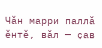Чӑн марри паллӑ ӗнтӗ, вӑл — ҫав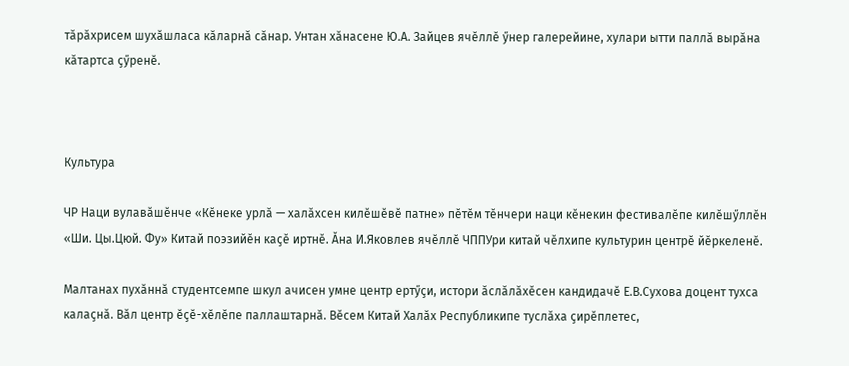тӑрӑхрисем шухӑшласа кӑларнӑ сӑнар. Унтан хӑнасене Ю.А. Зайцев ячӗллӗ ӳнер галерейине, хулари ытти паллӑ вырӑна кӑтартса ҫӳренӗ.



Культура

ЧР Наци вулавӑшӗнче «Кӗнеке урлӑ — халӑхсен килӗшӗвӗ патне» пӗтӗм тӗнчери наци кӗнекин фестивалӗпе килӗшӳллӗн «Ши. Цы.Цюй. Фу» Китай поэзийӗн каҫӗ иртнӗ. Ӑна И.Яковлев ячӗллӗ ЧППУри китай чӗлхипе культурин центрӗ йӗркеленӗ.

Малтанах пухӑннӑ студентсемпе шкул ачисен умне центр ертӳҫи, истори ӑслӑлӑхӗсен кандидачӗ Е.В.Сухова доцент тухса калаҫнӑ. Вӑл центр ӗҫӗ-хӗлӗпе паллаштарнӑ. Вӗсем Китай Халӑх Республикипе туслӑха ҫирӗплетес,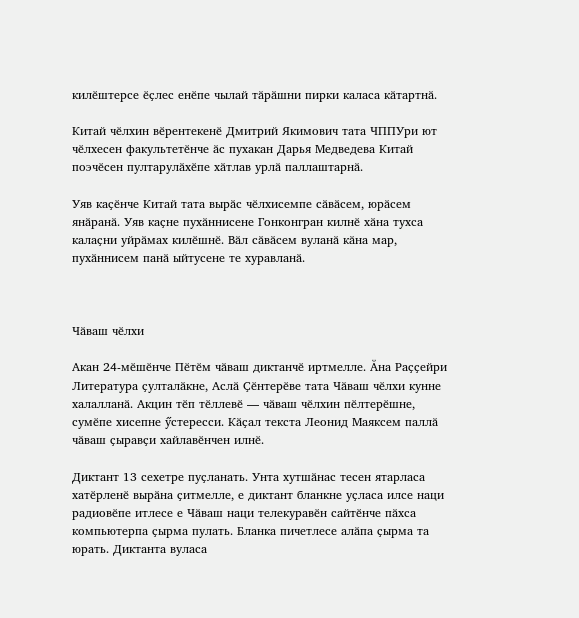килӗштерсе ӗҫлес енӗпе чылай тӑрӑшни пирки каласа кӑтартнӑ.

Китай чӗлхин вӗрентекенӗ Дмитрий Якимович тата ЧППУри ют чӗлхесен факультетӗнче ӑс пухакан Дарья Медведева Китай поэчӗсен пултарулӑхӗпе хӑтлав урлӑ паллаштарнӑ.

Уяв каҫӗнче Китай тата вырӑс чӗлхисемпе сӑвӑсем, юрӑсем янӑранӑ. Уяв каҫне пухӑннисене Гонконгран килнӗ хӑна тухса калаҫни уйрӑмах килӗшнӗ. Вӑл сӑвӑсем вуланӑ кӑна мар, пухӑннисем панӑ ыйтусене те хуравланӑ.



Чӑваш чӗлхи

Акан 24-мӗшӗнче Пӗтӗм чӑваш диктанчӗ иртмелле. Ӑна Раҫҫейри Литература ҫулталӑкне, Аслӑ Ҫӗнтерӗве тата Чӑваш чӗлхи кунне халалланӑ. Акцин тӗп тӗллевӗ — чӑваш чӗлхин пӗлтерӗшне, сумӗпе хисепне ӳстересси. Кӑҫал текста Леонид Маяксем паллӑ чӑваш ҫыравҫи хайлавӗнчен илнӗ.

Диктант 13 сехетре пуҫланать. Унта хутшӑнас тесен ятарласа хатӗрленӗ вырӑна ҫитмелле, е диктант бланкне уҫласа илсе наци радиовӗпе итлесе е Чӑваш наци телекуравӗн сайтӗнче пӑхса компьютерпа ҫырма пулать. Бланка пичетлесе алӑпа ҫырма та юрать. Диктанта вуласа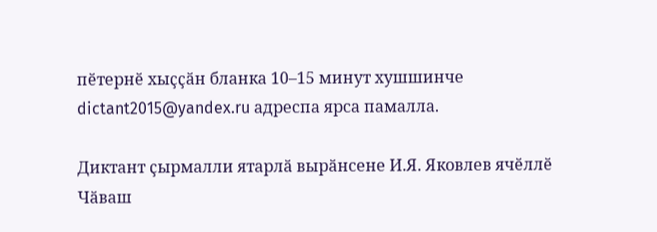пӗтернӗ хыҫҫӑн бланка 10–15 минут хушшинче dictant2015@yandex.ru адреспа ярса памалла.

Диктант ҫырмалли ятарлӑ вырӑнсене И.Я. Яковлев ячӗллӗ Чӑваш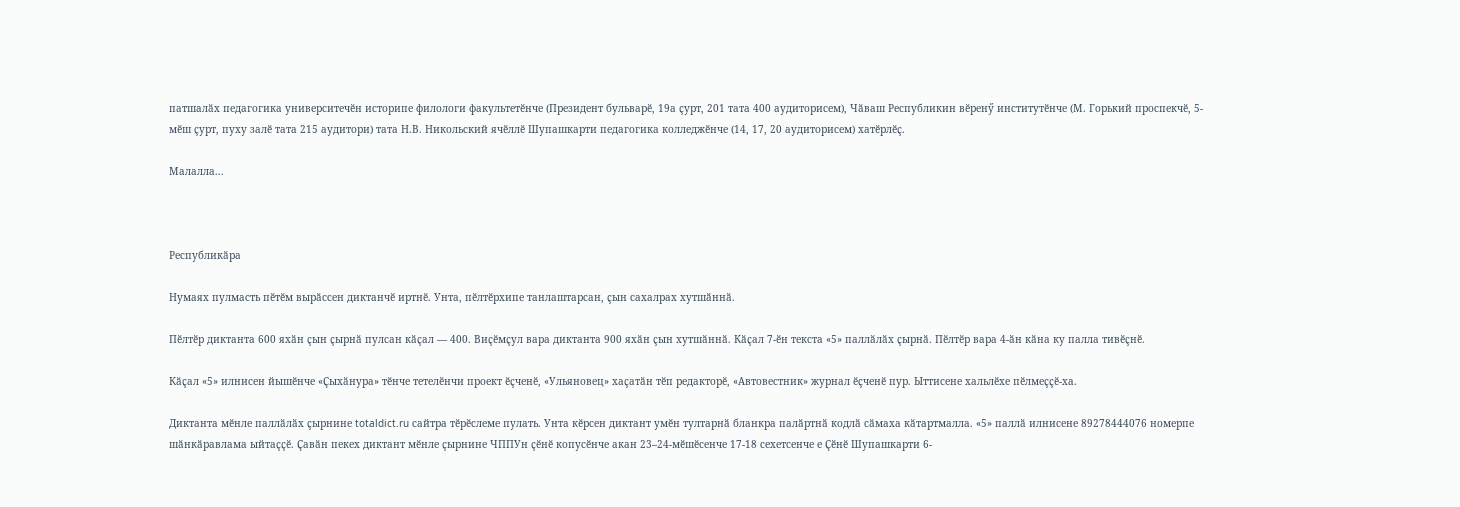патшалӑх педагогика университечӗн историпе филологи факультетӗнче (Президент бульварӗ, 19а ҫурт, 201 тата 400 аудиторисем), Чӑваш Республикин вӗренӳ институтӗнче (М. Горький проспекчӗ, 5-мӗш ҫурт, пуху залӗ тата 215 аудитори) тата Н.В. Никольский ячӗллӗ Шупашкарти педагогика колледжӗнче (14, 17, 20 аудиторисем) хатӗрлӗҫ.

Малалла...



Республикӑра

Нумаях пулмасть пӗтӗм вырӑссен диктанчӗ иртнӗ. Унта, пӗлтӗрхипе танлаштарсан, ҫын сахалрах хутшӑннӑ.

Пӗлтӗр диктанта 600 яхӑн ҫын ҫырнӑ пулсан кӑҫал — 400. Виҫӗмҫул вара диктанта 900 яхӑн ҫын хутшӑннӑ. Кӑҫал 7-ӗн текста «5» паллӑлӑх ҫырнӑ. Пӗлтӗр вара 4-ӑн кӑна ку палла тивӗҫнӗ.

Кӑҫал «5» илнисен йышӗнче «Ҫыхӑнура» тӗнче тетелӗнчи проект ӗҫченӗ, «Ульяновец» хаҫатӑн тӗп редакторӗ, «Автовестник» журнал ӗҫченӗ пур. Ыттисене хальлӗхе пӗлмеҫҫӗ-ха.

Диктанта мӗнле паллӑлӑх ҫырнине totaldict.ru сайтра тӗрӗслеме пулать. Унта кӗрсен диктант умӗн тултарнӑ бланкра палӑртнӑ кодлӑ сӑмаха кӑтартмалла. «5» паллӑ илнисене 89278444076 номерпе шӑнкӑравлама ыйтаҫҫӗ. Ҫавӑн пекех диктант мӗнле ҫырнине ЧППУн ҫӗнӗ копусӗнче акан 23–24-мӗшӗсенче 17-18 сехетсенче е Ҫӗнӗ Шупашкарти 6-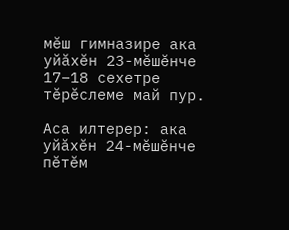мӗш гимназире ака уйӑхӗн 23-мӗшӗнче 17–18 сехетре тӗрӗслеме май пур.

Аса илтерер: ака уйӑхӗн 24-мӗшӗнче пӗтӗм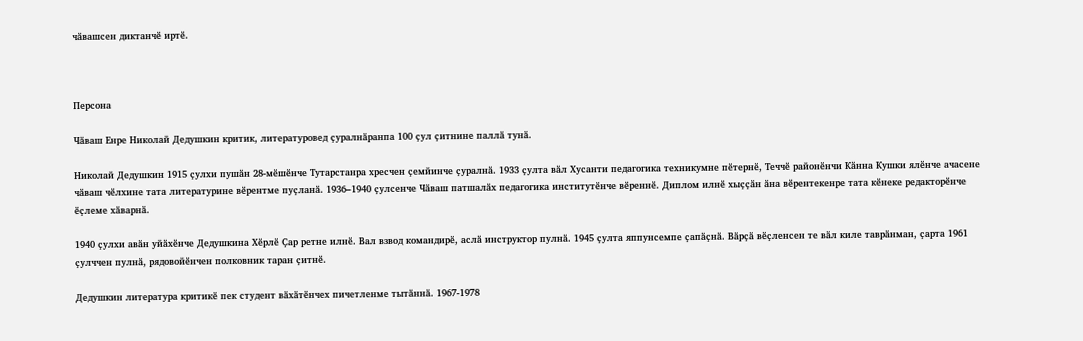чӑвашсен диктанчӗ иртӗ.



Персона

Чӑваш Енре Николай Дедушкин критик, литературовед ҫуралнӑранпа 100 ҫул ҫитнине паллӑ тунӑ.

Николай Дедушкин 1915 ҫулхи пушӑн 28-мӗшӗнче Тутарстанра хресчен ҫемйинче ҫуралнӑ. 1933 ҫулта вӑл Хусанти педагогика техникумне пӗтернӗ, Теччӗ районӗнчи Кӑнна Кушки ялӗнче ачасене чӑваш чӗлхине тата литературине вӗрентме пуҫланӑ. 1936–1940 ҫулсенче Чӑваш патшалӑх педагогика институтӗнче вӗреннӗ. Диплом илнӗ хыҫҫӑн ӑна вӗрентекенре тата кӗнеке редакторӗнче ӗҫлеме хӑварнӑ.

1940 ҫулхи авӑн уйӑхӗнче Дедушкина Хӗрлӗ Ҫар ретне илнӗ. Вал взвод командирӗ, аслӑ инструктор пулнӑ. 1945 ҫулта яппунсемпе ҫапӑҫнӑ. Вӑрҫӑ вӗҫленсен те вӑл киле таврӑнман, ҫарта 1961 ҫулччен пулнӑ, рядовойӗнчен полковник таран ҫитнӗ.

Дедушкин литература критикӗ пек студент вӑхӑтӗнчех пичетленме тытӑннӑ. 1967-1978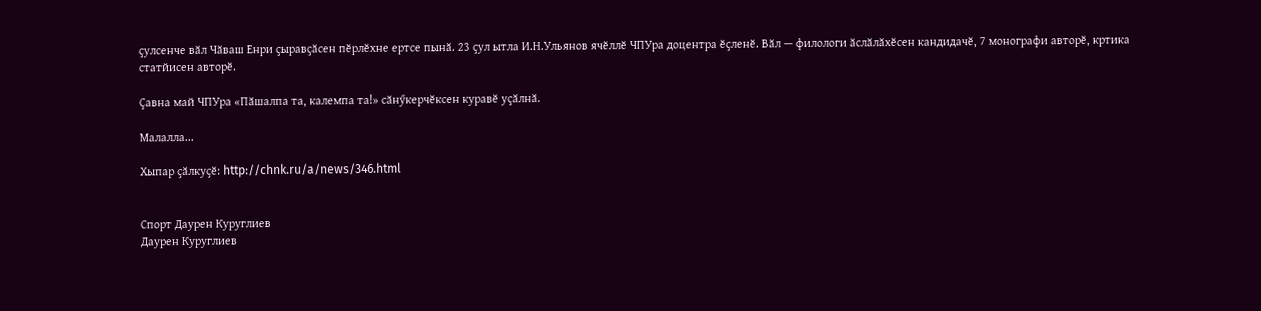ҫулсенче вӑл Чӑваш Енри ҫыравҫӑсен пӗрлӗхне ертсе пынӑ. 23 ҫул ытла И.Н.Ульянов ячӗллӗ ЧПУра доцентра ӗҫленӗ. Вӑл — филологи ӑслӑлӑхӗсен кандидачӗ, 7 монографи авторӗ, кртика статйисен авторӗ.

Ҫавна май ЧПУра «Пӑшалпа та, калемпа та!» сӑнӳкерчӗксен куравӗ уҫӑлнӑ.

Малалла...

Хыпар ҫӑлкуҫӗ: http://chnk.ru/a/news/346.html


Спорт Даурен Куруглиев
Даурен Куруглиев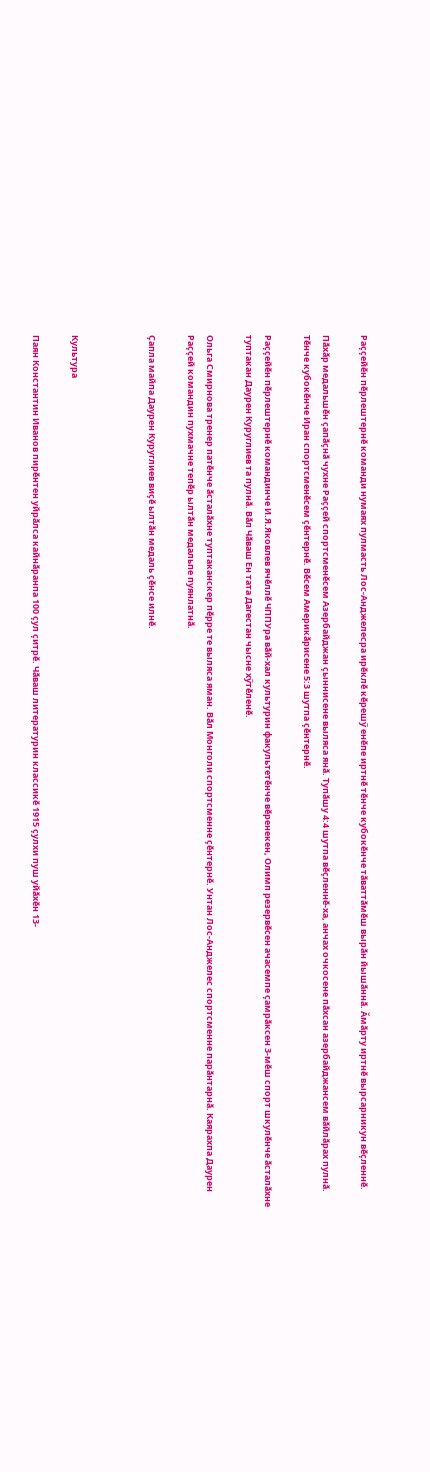Раҫҫейӗн пӗрлештернӗ команди нумаях пулмасть Лос-Анджелесра ирӗклӗ кӗрешӳ енӗпе иртнӗ тӗнче кубокӗнче тӑваттӑмӗш вырӑн йышӑннӑ. Ӑмӑрту иртнӗ вырсарникун вӗҫленнӗ.

Пӑхӑр медальшӗн ҫапӑҫнӑ чухне Раҫҫей спортсменӗсем Азербайджан ҫыннисене выляса янӑ. Тупӑшу 4:4 шутпа вӗҫленнӗ-ха, анчах очкосене пӑхсан азербайджансем вӑйлӑрах пулнӑ. Тӗнче кубокӗнче Иран спортсменӗсем ҫӗнтернӗ. Вӗсем Америкӑрисене 5:3 шутпа ҫӗнтернӗ.

Раҫҫейӗн пӗрлештернӗ командинче И.Я.Яковлев ячӗллӗ ЧППУра вӑй-хал культурин факультетӗнче вӗренекен, Олимп резервӗсен ачасемпе ҫамрӑксен 3-мӗш спорт шкулӗнче ӑсталӑхне туптакан Даурен Куруглиев та пулнӑ. Вӑл Чӑваш Ен тата Дагестан чысне хӳтӗленӗ.

Ольга Смирнова тренер патӗнче ӑсталӑхне туптаканскер пӗрре те выляса яман. Вӑл Монголи спортсменне ҫӗнтернӗ. Унтан Лос-Анджелес спортсменне парӑнтарнӑ. Каярахпа Даурен Раҫҫей командин пухмачне тепӗр ылтӑн медальпе пуянлатнӑ.

Ҫапла майпа Даурен Куруглиев виҫӗ ылтӑн медаль ҫӗнсе илнӗ.



Культура

Паян Константин Иванов пирӗнтен уйрӑлса кайнӑранпа 100 ҫул ҫитрӗ. Чӑваш литературин классикӗ 1915 ҫулхи пуш уйӑхӗн 13-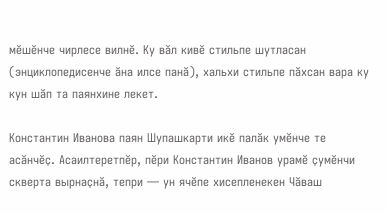мӗшӗнче чирлесе вилнӗ. Ку вӑл кивӗ стильпе шутласан (энциклопедисенче ӑна илсе панӑ), хальхи стильпе пӑхсан вара ку кун шӑп та паянхине лекет.

Константин Иванова паян Шупашкарти икӗ палӑк умӗнче те асӑнчӗҫ. Асаилтеретпӗр, пӗри Константин Иванов урамӗ ҫумӗнчи скверта вырнаҫнӑ, тепри — ун ячӗпе хисепленекен Чӑваш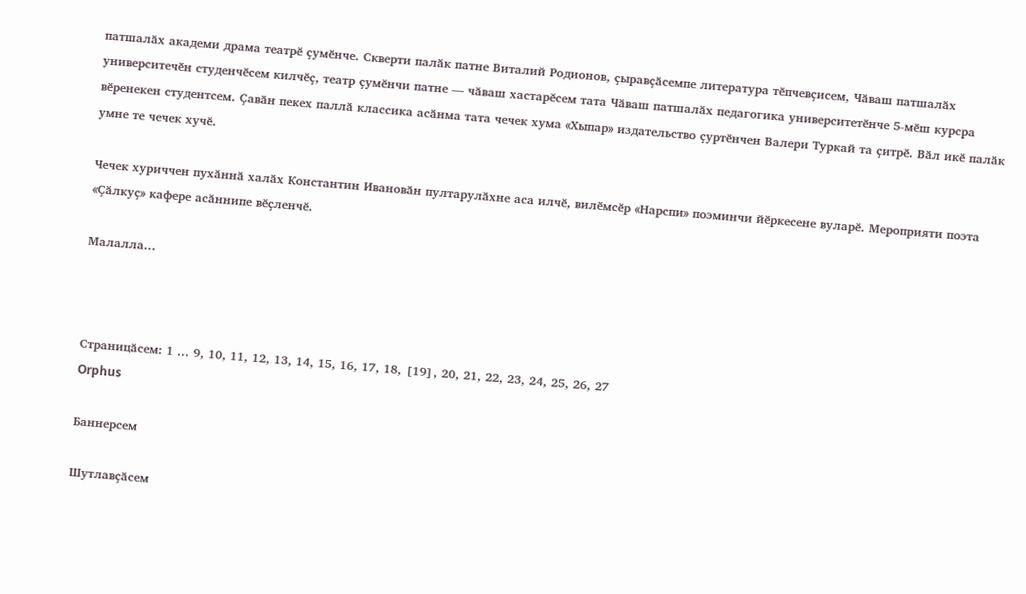патшалӑх академи драма театрӗ ҫумӗнче. Скверти палӑк патне Виталий Родионов, ҫыравҫӑсемпе литература тӗпчевҫисем, Чӑваш патшалӑх университечӗн студенчӗсем килчӗҫ, театр ҫумӗнчи патне — чӑваш хастарӗсем тата Чӑваш патшалӑх педагогика университетӗнче 5-мӗш курсра вӗренекен студентсем. Ҫавӑн пекех паллӑ классика асӑнма тата чечек хума «Хыпар» издательство ҫуртӗнчен Валери Туркай та ҫитрӗ. Вӑл икӗ палӑк умне те чечек хучӗ.

Чечек хуриччен пухӑннӑ халӑх Константин Ивановӑн пултарулӑхне аса илчӗ, вилӗмсӗр «Нарспи» поэминчи йӗркесене вуларӗ. Мероприяти поэта «Ҫӑлкуҫ» кафере асӑннипе вӗҫленчӗ.

Малалла...



Страницӑсем: 1 ... 9, 10, 11, 12, 13, 14, 15, 16, 17, 18, [19], 20, 21, 22, 23, 24, 25, 26, 27
Orphus

Баннерсем

Шутлавҫӑсем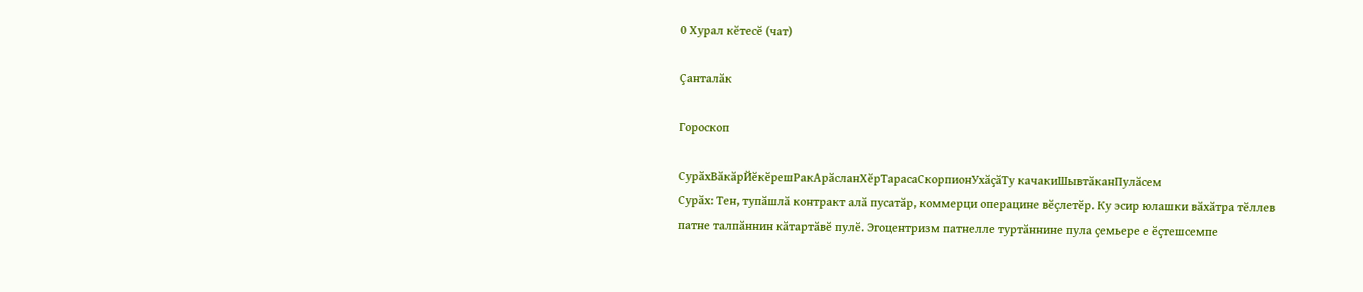0 Хурал кӗтесӗ (чат)

Ҫанталӑк

Гороскоп

СурӑхВӑкӑрЙӗкӗрешРакАрӑсланХӗрТарасаСкорпионУхӑҫӑТу качакиШывтӑканПулӑсем
Сурӑх: Тен, тупӑшлӑ контракт алӑ пусатӑр, коммерци операцине вӗҫлетӗр. Ку эсир юлашки вӑхӑтра тӗллев патне талпӑннин кӑтартӑвӗ пулӗ. Эгоцентризм патнелле туртӑннине пула ҫемьере е ӗҫтешсемпе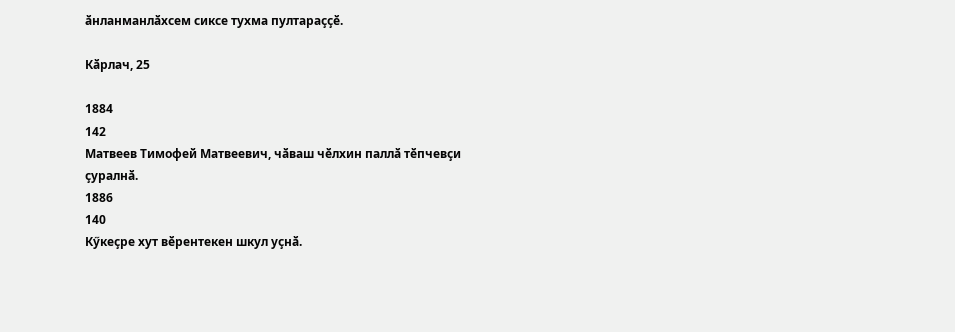ӑнланманлӑхсем сиксе тухма пултараҫҫӗ.

Кӑрлач, 25

1884
142
Матвеев Тимофей Матвеевич, чӑваш чӗлхин паллӑ тӗпчевҫи ҫуралнӑ.
1886
140
Кӳкеҫре хут вӗрентекен шкул уҫнӑ.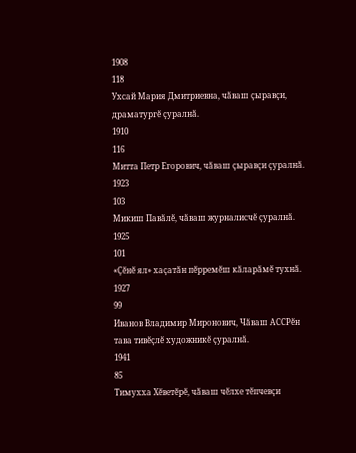1908
118
Ухсай Мария Дмитриевна, чӑваш ҫыравҫи, драматургӗ ҫуралнӑ.
1910
116
Митта Петр Егорович, чӑваш ҫыравҫи ҫуралнӑ.
1923
103
Микиш Павӑлӗ, чӑваш журналисчӗ ҫуралнӑ.
1925
101
«Ҫӗнӗ ял» хаҫатӑн пӗрремӗш кӑларӑмӗ тухнӑ.
1927
99
Иванов Владимир Миронович, Чӑваш АССРӗн тава тивӗҫлӗ художникӗ ҫуралнӑ.
1941
85
Тимухха Хӗветӗрӗ, чӑваш чӗлхе тӗпчевҫи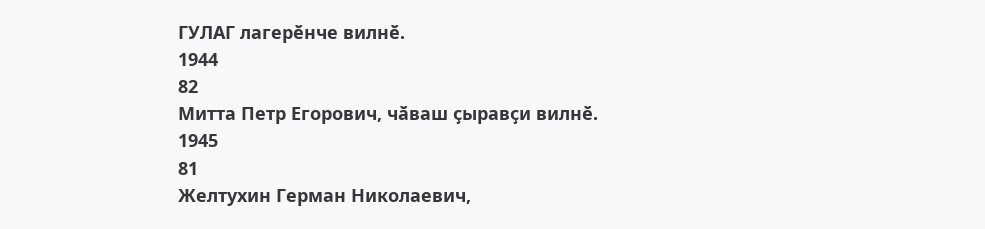ГУЛАГ лагерӗнче вилнӗ.
1944
82
Митта Петр Егорович, чӑваш ҫыравҫи вилнӗ.
1945
81
Желтухин Герман Николаевич,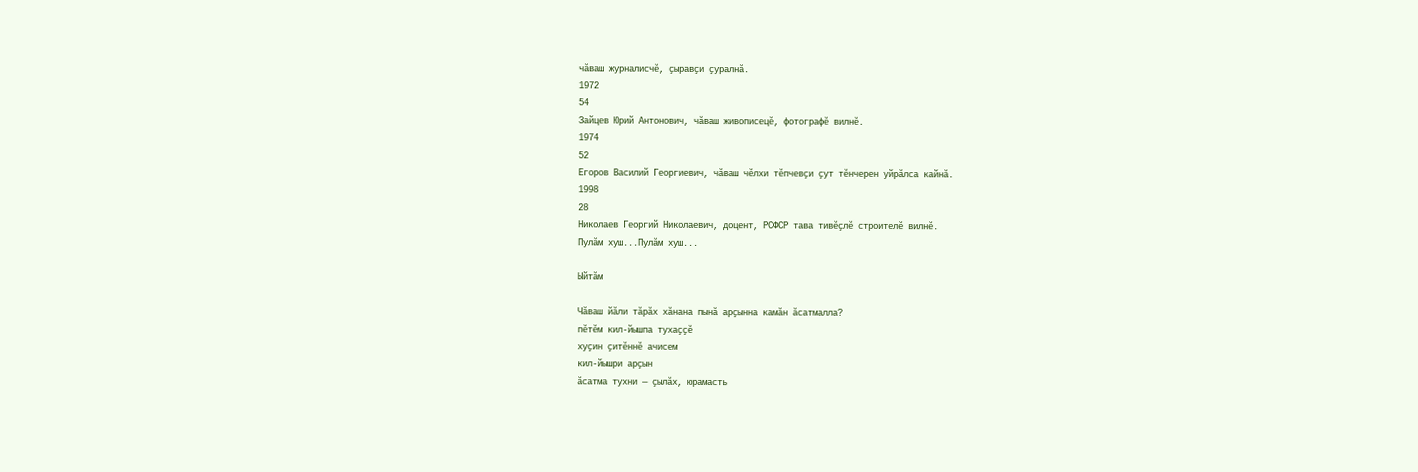чӑваш журналисчӗ, ҫыравҫи ҫуралнӑ.
1972
54
Зайцев Юрий Антонович, чӑваш живописецӗ, фотографӗ вилнӗ.
1974
52
Егоров Василий Георгиевич, чӑваш чӗлхи тӗпчевҫи ҫут тӗнчерен уйрӑлса кайнӑ.
1998
28
Николаев Георгий Николаевич, доцент, РСФСР тава тивӗҫлӗ строителӗ вилнӗ.
Пулӑм хуш...Пулӑм хуш...

Ыйтӑм

Чӑваш йӑли тӑрӑх хӑнана пынӑ арҫынна камӑн ӑсатмалла?
пӗтӗм кил-йышпа тухаҫҫӗ
хуҫин ҫитӗннӗ ачисем
кил-йышри арҫын
ӑсатма тухни — ҫылӑх, юрамасть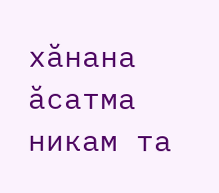хӑнана ӑсатма никам та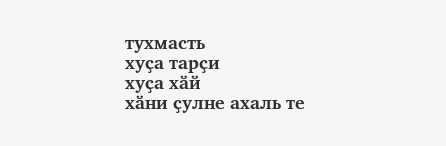тухмасть
хуҫа тарҫи
хуҫа хӑй
хӑни ҫулне ахаль те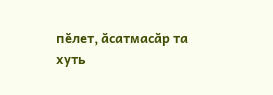пӗлет, ӑсатмасӑр та
хуть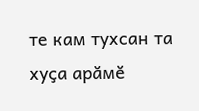те кам тухсан та
хуҫа арӑмӗ